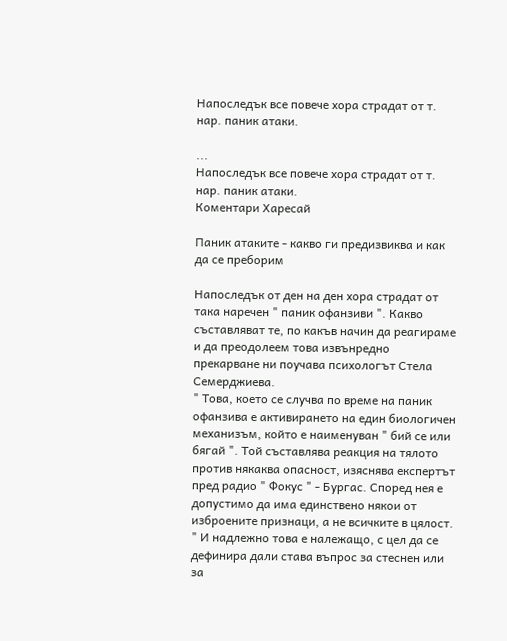Напоследък все повече хора страдат от т. нар. паник атаки.

...
Напоследък все повече хора страдат от т. нар. паник атаки.
Коментари Харесай

Паник атаките - какво ги предизвиква и как да се преборим

Напоследък от ден на ден хора страдат от така наречен " паник офанзиви ". Какво съставляват те, по какъв начин да реагираме и да преодолеем това извънредно прекарване ни поучава психологът Стела Семерджиева.
" Това, което се случва по време на паник офанзива е активирането на един биологичен механизъм, който е наименуван " бий се или бягай ". Той съставлява реакция на тялото против някаква опасност, изяснява експертът пред радио " Фокус " - Бургас. Според нея е допустимо да има единствено някои от изброените признаци, а не всичките в цялост.
" И надлежно това е належащо, с цел да се дефинира дали става въпрос за стеснен или за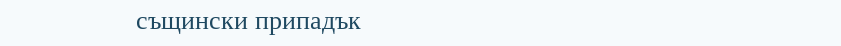същински припадък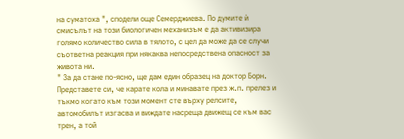на суматоха ", сподели още Семерджиева. По думите ѝ смисълът на този биологичен механизъм е да активизира голямо количество сила в тялото, с цел да може да се случи съответна реакция при някаква непосредствена опасност за живота ни.
" За да стане по-ясно, ще дам един образец на доктор Борн. Представете си, че карате кола и минавате през ж.п. прелез и тъкмо когато към този момент сте върху релсите, автомобилът изгасва и виждате насреща движещ се към вас трен, а той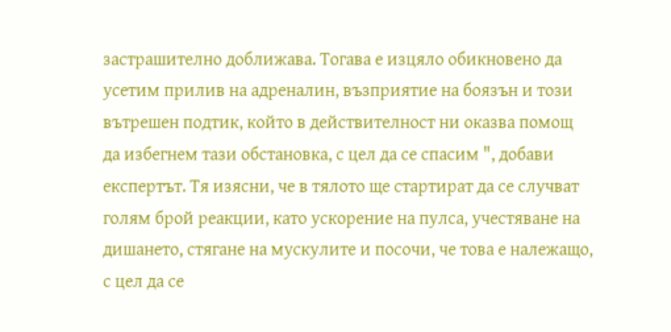застрашително доближава. Тогава е изцяло обикновено да усетим прилив на адреналин, възприятие на боязън и този вътрешен подтик, който в действителност ни оказва помощ да избегнем тази обстановка, с цел да се спасим ", добави експертът. Тя изясни, че в тялото ще стартират да се случват голям брой реакции, като ускорение на пулса, учестяване на дишането, стягане на мускулите и посочи, че това е належащо, с цел да се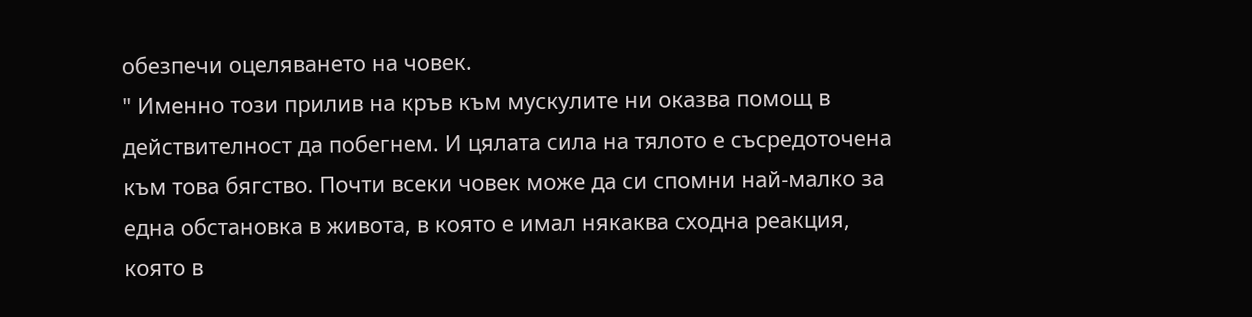обезпечи оцеляването на човек.
" Именно този прилив на кръв към мускулите ни оказва помощ в действителност да побегнем. И цялата сила на тялото е съсредоточена към това бягство. Почти всеки човек може да си спомни най-малко за една обстановка в живота, в която е имал някаква сходна реакция, която в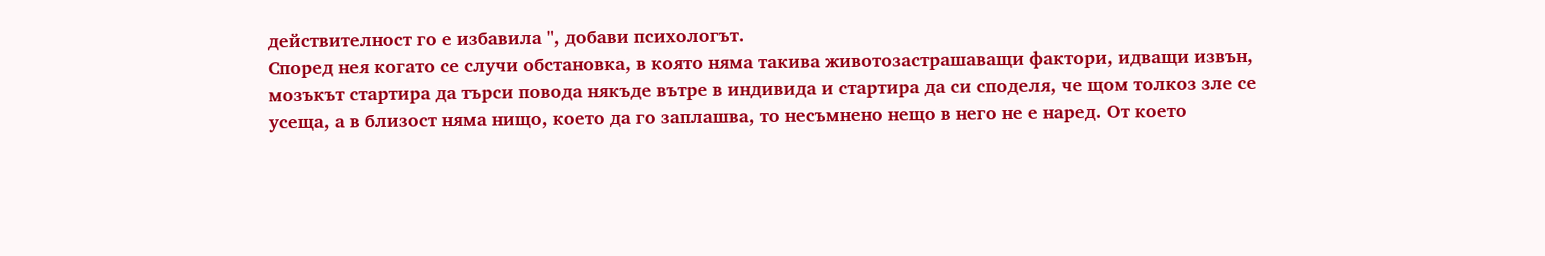действителност го е избавила ", добави психологът.
Според нея когато се случи обстановка, в която няма такива животозастрашаващи фактори, идващи извън, мозъкът стартира да търси повода някъде вътре в индивида и стартира да си споделя, че щом толкоз зле се усеща, а в близост няма нищо, което да го заплашва, то несъмнено нещо в него не е наред. От което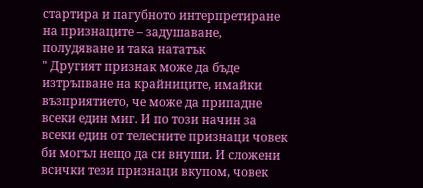стартира и пагубното интерпретиране на признаците – задушаване, полудяване и така нататък
" Другият признак може да бъде изтръпване на крайниците, имайки възприятието, че може да припадне всеки един миг. И по този начин за всеки един от телесните признаци човек би могъл нещо да си внуши. И сложени всички тези признаци вкупом, човек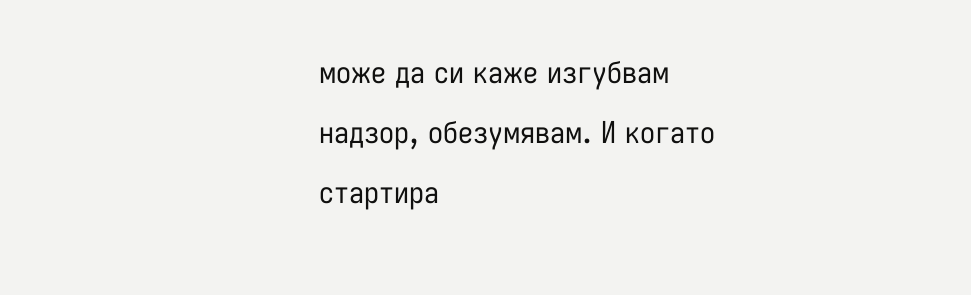може да си каже изгубвам надзор, обезумявам. И когато стартира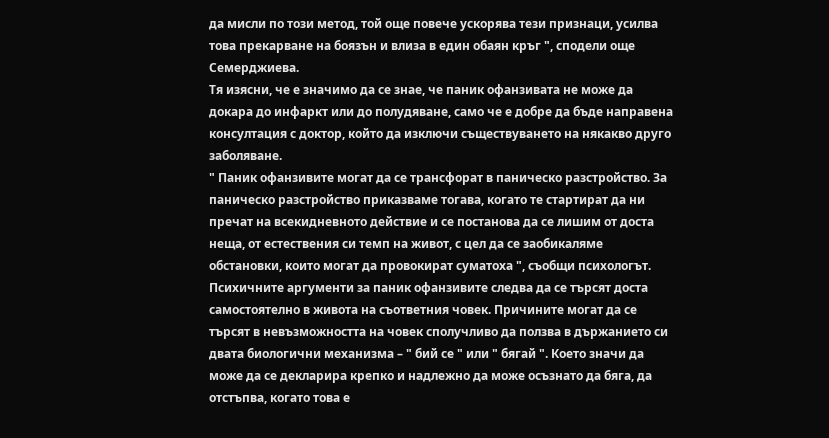да мисли по този метод, той още повече ускорява тези признаци, усилва това прекарване на боязън и влиза в един обаян кръг ", сподели още Семерджиева.
Тя изясни, че е значимо да се знае, че паник офанзивата не може да докара до инфаркт или до полудяване, само че е добре да бъде направена консултация с доктор, който да изключи съществуването на някакво друго заболяване.
" Паник офанзивите могат да се трансфорат в паническо разстройство. За паническо разстройство приказваме тогава, когато те стартират да ни пречат на всекидневното действие и се постанова да се лишим от доста неща, от естествения си темп на живот, с цел да се заобикаляме обстановки, които могат да провокират суматоха ", съобщи психологът.
Психичните аргументи за паник офанзивите следва да се търсят доста самостоятелно в живота на съответния човек. Причините могат да се търсят в невъзможността на човек сполучливо да ползва в държанието си двата биологични механизма – " бий се " или " бягай ". Което значи да може да се декларира крепко и надлежно да може осъзнато да бяга, да отстъпва, когато това е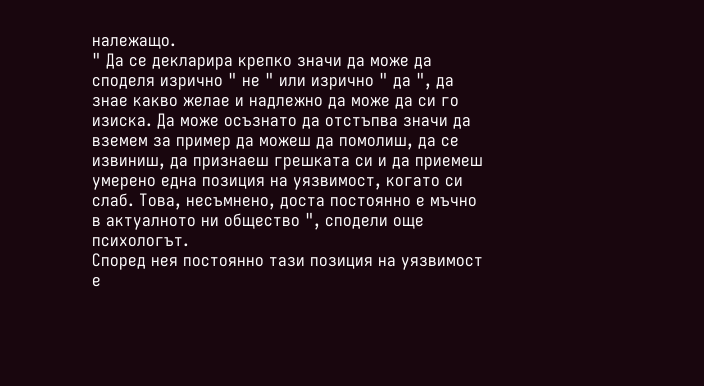належащо.
" Да се декларира крепко значи да може да споделя изрично " не " или изрично " да ", да знае какво желае и надлежно да може да си го изиска. Да може осъзнато да отстъпва значи да вземем за пример да можеш да помолиш, да се извиниш, да признаеш грешката си и да приемеш умерено една позиция на уязвимост, когато си слаб. Това, несъмнено, доста постоянно е мъчно в актуалното ни общество ", сподели още психологът.
Според нея постоянно тази позиция на уязвимост е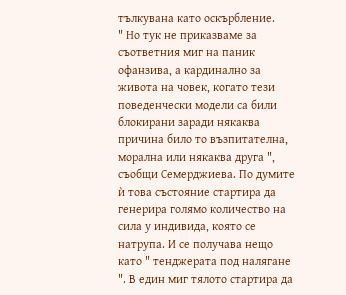тълкувана като оскърбление.
" Но тук не приказваме за съответния миг на паник офанзива, а кардинално за живота на човек, когато тези поведенчески модели са били блокирани заради някаква причина било то възпитателна, морална или някаква друга ", съобщи Семерджиева. По думите ѝ това състояние стартира да генерира голямо количество на сила у индивида, която се натрупа. И се получава нещо като " тенджерата под налягане ". В един миг тялото стартира да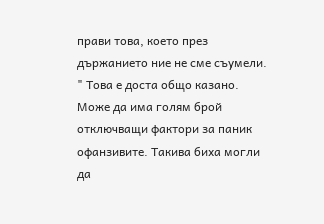прави това, което през държанието ние не сме съумели.
" Това е доста общо казано. Може да има голям брой отключващи фактори за паник офанзивите. Такива биха могли да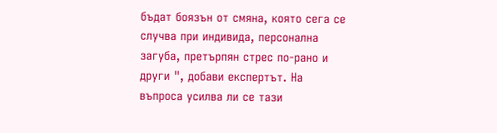бъдат боязън от смяна, която сега се случва при индивида, персонална загуба, претърпян стрес по-рано и други ", добави експертът. На въпроса усилва ли се тази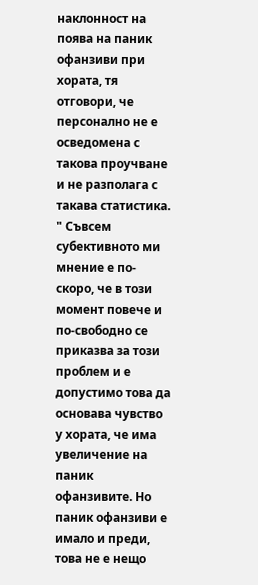наклонност на поява на паник офанзиви при хората, тя отговори, че персонално не е осведомена с такова проучване и не разполага с такава статистика. " Съвсем субективното ми мнение е по-скоро, че в този момент повече и по-свободно се приказва за този проблем и е допустимо това да основава чувство у хората, че има увеличение на паник офанзивите. Но паник офанзиви е имало и преди, това не е нещо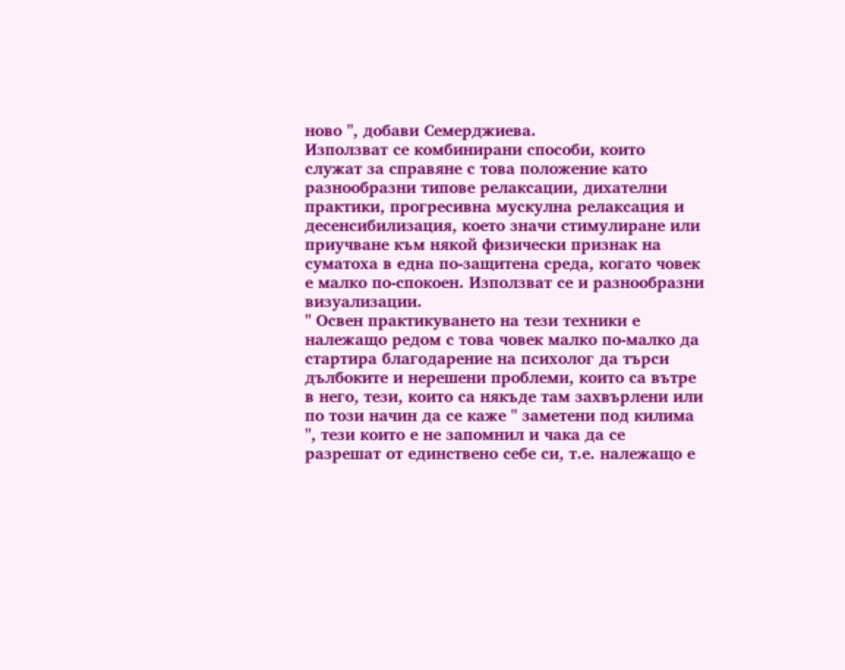ново ", добави Семерджиева.
Използват се комбинирани способи, които служат за справяне с това положение като разнообразни типове релаксации, дихателни практики, прогресивна мускулна релаксация и десенсибилизация, което значи стимулиране или приучване към някой физически признак на суматоха в една по-защитена среда, когато човек е малко по-спокоен. Използват се и разнообразни визуализации.
" Освен практикуването на тези техники е належащо редом с това човек малко по-малко да стартира благодарение на психолог да търси дълбоките и нерешени проблеми, които са вътре в него, тези, които са някъде там захвърлени или по този начин да се каже " заметени под килима ", тези които е не запомнил и чака да се разрешат от единствено себе си, т.е. належащо е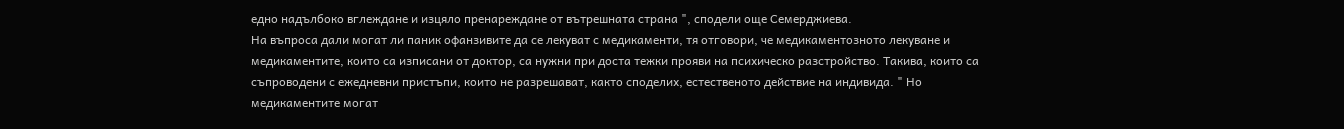едно надълбоко вглеждане и изцяло пренареждане от вътрешната страна ", сподели още Семерджиева.
На въпроса дали могат ли паник офанзивите да се лекуват с медикаменти, тя отговори, че медикаментозното лекуване и медикаментите, които са изписани от доктор, са нужни при доста тежки прояви на психическо разстройство. Такива, които са съпроводени с ежедневни пристъпи, които не разрешават, както споделих, естественото действие на индивида. " Но медикаментите могат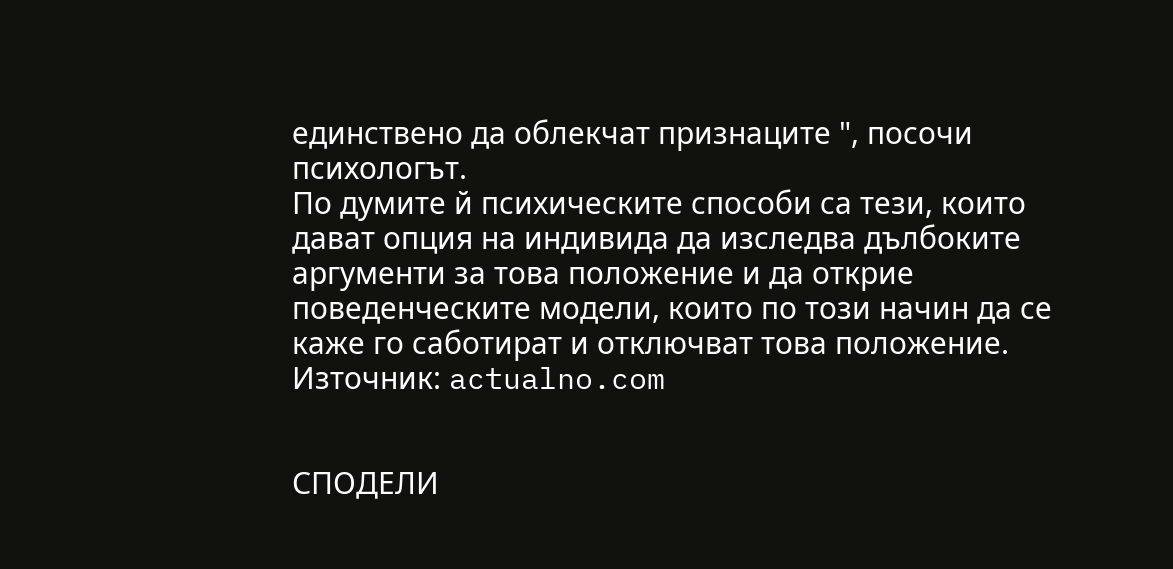единствено да облекчат признаците ", посочи психологът.
По думите й психическите способи са тези, които дават опция на индивида да изследва дълбоките аргументи за това положение и да открие поведенческите модели, които по този начин да се каже го саботират и отключват това положение.
Източник: actualno.com


СПОДЕЛИ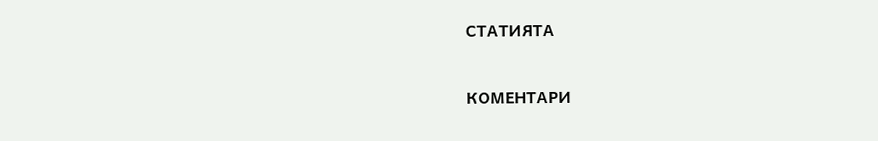СТАТИЯТА


КОМЕНТАРИ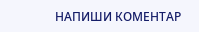НАПИШИ КОМЕНТАР